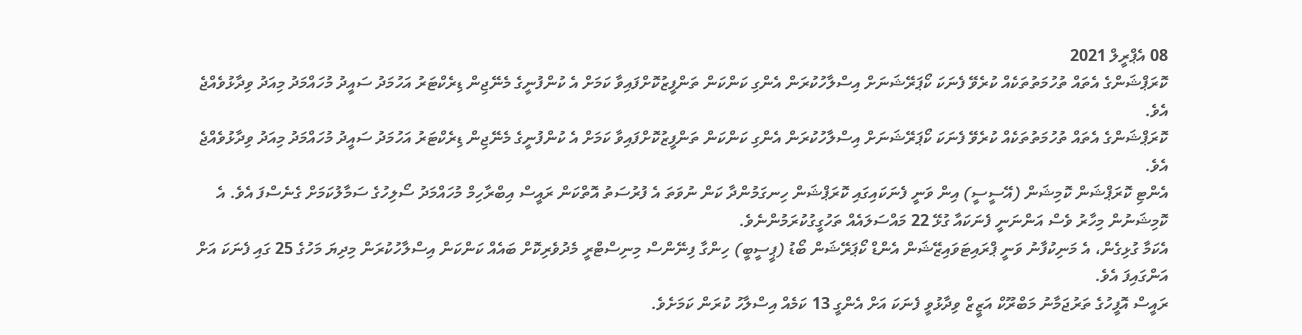08 އެޕްރީލް 2021
ކޮރަޕްޝަންގެ އެތައް ތުހުމަތުތަކެއް ކުރެވޭ ފެނަކަ ކޯޕަރޭޝަނަށް އިސްލާހުކުރަން އެންގި ކަންކަން ތަންފީޒުކޮށްފައިވާ ކަމަށް އެ ކުންފުނީގެ މެނޭޖިން ޑިރެކްޓަރު އަހުމަދު ސައީދު މުހައްމަދު މިއަދު ވިދާޅުވެއްޖެ އެވެ.
ކޮރަޕްޝަންގެ އެތައް ތުހުމަތުތަކެއް ކުރެވޭ ފެނަކަ ކޯޕަރޭޝަނަށް އިސްލާހުކުރަން އެންގި ކަންކަން ތަންފީޒުކޮށްފައިވާ ކަމަށް އެ ކުންފުނީގެ މެނޭޖިން ޑިރެކްޓަރު އަހުމަދު ސައީދު މުހައްމަދު މިއަދު ވިދާޅުވެއްޖެ އެވެ.
އެންޓި ކޮރަޕްޝަން ކޮމިޝަން (އޭސީސީ) އިން ވަނީ ފެނަކައިގައި ކޮރަޕްޝަން ހިނގަމުންދާ ކަން ނުވަތަ އެ ފުރުސަތު އޮތްކަން ރައީސް އިބްރާހިމް މުހައްމަދު ސޯލިހުގެ ސަމާލުކަމަށް ގެނެސްފަ އެވެ. އެ ކޮމިޝަނުން މިހާރު ވެސް އަންނަނީ ފެނަކައާ ގުޅޭ 22 މައްސަލައެއް ތަހުގީގުކުރަމުންނެވެ.
އެކަމާ ގުޅިގެން، އެ މަނިކުފާނު ވަނީ ޕްރައިޓަވައިޒޭޝަން އެންޑް ކޯޕަރޭޝަން ބޯޑު (ޕީސީބީ) ހިންގާ ފިނޭންސް މިނިސްޓްރީ މެދުވެރިކޮށް ބައެއް ކަންކަން އިސްލާހުކުރަން މިދިޔަ މަހުގެ 25 ގައި ފެނަކަ އަށް އަންގައިފަ އެވެ.
ރައީސް އޮފީހުގެ ތަރުޖަމާނު މަބްރޫކް އަޒީޒް ވިދާޅުވީ ފެނަކަ އަށް އެންގީ 13 ކަމެއް އިސްލާހު ކުރަން ކަމަށެވެ.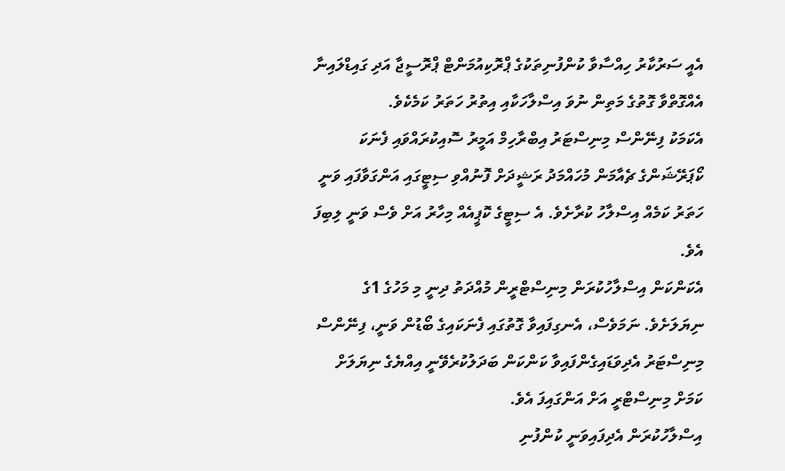އެއީ ސަރުކާރު ހިއްސާވާ ކުންފުނިތަކުގެ ޕްރޮކިއުމަންޓް ޕްރޮސީޖާ އަދި ގައިޑްލައިނާ އެއްގޮތްވާ ގޮތުގެ މަތިން ނުވަ އިސްލާހަކާއި އިތުރު ހަތަރު ކަމެކެވެ.
އެކަމަކު ފިނޭންސް މިނިސްޓަރު އިބްރާހިމް އަމީރު ސޮއިކުރައްވައި ފެނަކަ ކޯޕަރޭޝަންގެ ޗެއާމަން މުހައްމަދު ރަޝީދަށް ފޮނުއްވި ސިޓީގައި އަންގަވާފައި ވަނީ ހަތަރު ކަމެއް އިސްލާހު ކުރާށެވެ. އެ ސިޓީގެ ކޮޕީއެއް މިހާރު އަށް ވެސް ވަނީ ލިބިފަ އެވެ.
އެކަންކަން އިސްލާހުކުރަން މިނިސްޓްރީން މުއްދަތު ދިނީ މި މަހުގެ 1ގެ ނިޔަލަށެވެ. ނަމަވެސް، އެނގިފައިވާ ގޮތުގައި ފެނަކައިގެ ބޯޑުން ވަނީ، ފިނޭންސް މިނިސްޓަރު އެދިވަޑައިގެންފައިވާ ކަންކަން ބަދަލުކުރެވޭނީ އިއްޔެގެ ނިޔަލަށް ކަމަށް މިނިސްޓްރީ އަށް އަންގައިފަ އެވެ.
އިސްލާހުކުރަން އެދިފައިވަނީ ކުންފުނި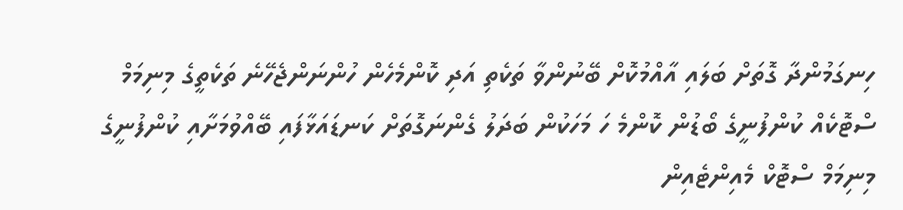ހިނގަމުންދާ ގޮތަށް ބަލައި އާއްމުކޮށް ބޭނުންވާ ތަކެތި އަދި ކޮންމެހެން ހުންނަންޖެހޭނެ ތަކެތީގެ މިނިމަމް ސްޓޮކެއް ކުންފުނީގެ ބޯޑުން ކޮންމެ ހަ މަހަކުން ބަދަލު ގެންނަގޮތަށް ކަނޑައަޅާފައި ބޭއްވުމަށާއި ކުންފުނީގެ މިނިމަމް ސްޓޮކް މެއިންޓެއިން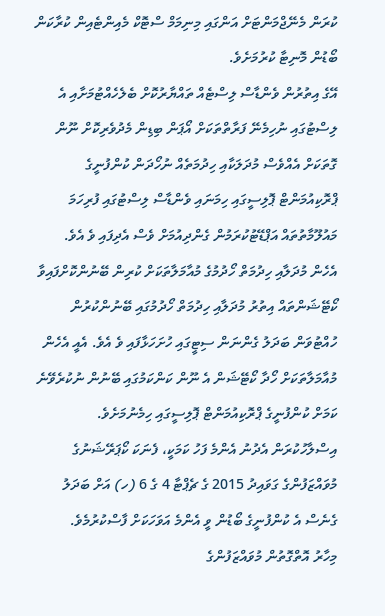ކުރަން މެނޭޖްމަންޓަށް އަންގައި މިނިމަމް ސްޓޮކް މެއިންޓެއިން ކުރާކަން ބޯޑުން މޮނިޓާ ކުރުމަށެވެ.
އޭގެ އިތުރުން ވެންޑާސް ލިސްޓެއް ތައްޔާރުކޮށް ބެލެހެއްޓުމަށާއި އެ ލިސްޓުގައި ނުހިމެނޭ ފަރާތްތަކަށް އޯޕަން ބިޑިން މެދުވެރިކޮށް ނޫން ގޮތަކަށް އެއްވެސް މުދަލަކާއި ހިދުމަތެއް ނުހޯދަން ކުންފުނީގެ ޕްރޮކިއުމަންޓް ޕޮލިސީގައި ހިމަނައި ވެންޑާސް ލިސްޓުގައި ފުރިހަމަ މައުލޫމާތުތައް އަޕްޑޭޓުކުރަމުން ގެންދިއުމަށް ވެސް އެދިފައި ވެ އެވެ.
އެހެން މުދަލާއި ހިދުމަތް ހޯދުމުގެ މުއާމަލާތަކަށް ކުރިން ބޭނުންކޮށްފައިވާ ކޯޓޭޝަންތައް އިތުރު މުދަލާއި ހިދުމަތް ހޯދުމުގައި ބޭނުންކުރުން ހުއްޓުވަން ބަދަލު ގެންނަން ސިޓީގައި ހުށަހަޅާފައި ވެ އެވެ. އެއީ އެހެން މުއާމަލާތަކަށް ހޯދާ ކޯޓޭޝަން އެ ނޫން ކަންކަމުގައި ބޭނުން ނުކުރެވޭނެ ކަމަށް ކުންފުނީގެ ޕްރޮކިއުމަންޓް ޕޮލިސީގައި ހިމެނުމަށެވެ.
އިސްލާހުކުރަން އެދުނު އެންމެ ފަހު ކަމަކީ، ފެނަކަ ކޯޕަރޭޝަނުގެ މުވައްޒަފުންގެ ގަވައިދު 2015 ގެ ޗެޕްޓާ 4 ގެ 6 (ހ) އަށް ބަދަލު ގެނެސް އެ ކުންފުނީގެ ބޯޑުން ވީ އެންމެ އަވަހަކަށް ފާސްކުރުމެވެ.
މިހާރު އޮތްގޮތުން މުވައްޒަފުންގެ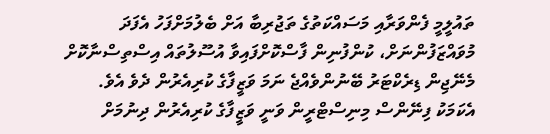ތައުލީމީ ފެންވަރާއި މަސައްކަތުގެ ތަޖުރިބާ އަށް ބެލުމަށްފަހު އެފަދަ މުވައްޒަފުންނަށް، ކުންފުނިން ފާސްކޮށްފައިވާ އުސޫލުތައް އިސްތިސްނާކޮށް މެނޭޖިން ޑިރެކްޓަރު ބޭނުންވެއްޖެ ނަމަ ވަޒީފާގެ ކުރިއެރުން ދެވެ އެވެ.
އެކަމަކު ފިނޭންސް މިނިސްޓްރީން ވަނީ ވަޒީފާގެ ކުރިއެރުން ދިނުމަށް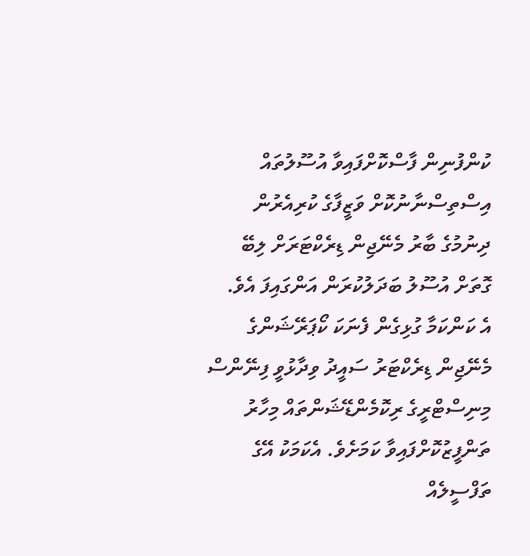ކުންފުނިން ފާސްކޮށްފައިވާ އުސޫލުތައް އިސްތިސްނާނުކޮށް ވަޒީފާގެ ކުރިއެރުން ދިނުމުގެ ބާރު މެނޭޖިން ޑިރެކްޓަރަށް ލިބޭ ގޮތަށް އުސޫލު ބަދަލުކުރަން އަންގައިފަ އެވެ.
އެ ކަންކަމާ ގުޅިގެން ފެނަކަ ކޯޕަރޭޝަންގެ މެނޭޖިން ޑިރެކްޓަރު ސައީދު ވިދާޅުވީ ފިނޭންސް މިނިސްޓްރީގެ ރިކޮމެންޑޭޝަންތައް މިހާރު ތަންފީޒުކޮށްފައިވާ ކަމަށެވެ. އެކަމަކު އޭގެ ތަފްސީލެއް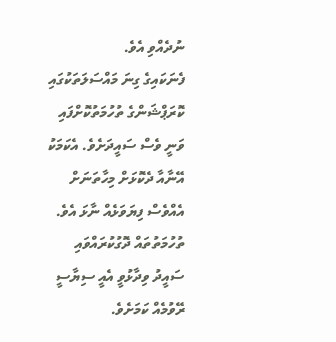ނުދެއްވި އެވެ.
ފެނަކައިގެ ގިނަ މައްސަލަތަކުގައި ކޮރަޕްޝަންގެ ތުހުމަތުކޮށްފައި ވަނީ ވެސް ސައީދަށެވެ. އެކަމަކު އޭނާއާ ދެކޮޅަށް މިހާތަނަށް އެއްވެސް ފިޔަވަޅެއް ނާޅަ އެވެ. ތުހުމަތުތައް ދޮގުކުރައްވައި ސައީދު ވިދާޅުވީ އެއީ ސިޔާސީ ރޭވުމެއް ކަމަށެވެ.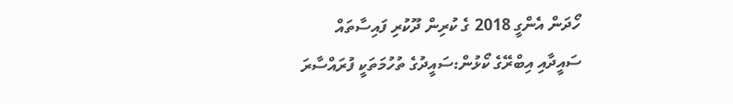ހޯދަން އެންގީ 2018 ގެ ކުރިން ދޫކުރި ފައިސާތައް
ސައީދާއި އިބްރޭގެ ކޯޅުން:ސައީދުގެ ތުހުމަތަކީ ފުރައްސާރަ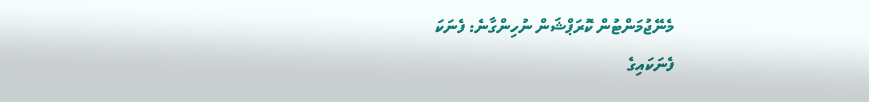މެނޭޖުމަންޓުން ކޮރަޕްޝަން ނުހިންގާނެ: ފެނަކަ
ފެނަކައިގެ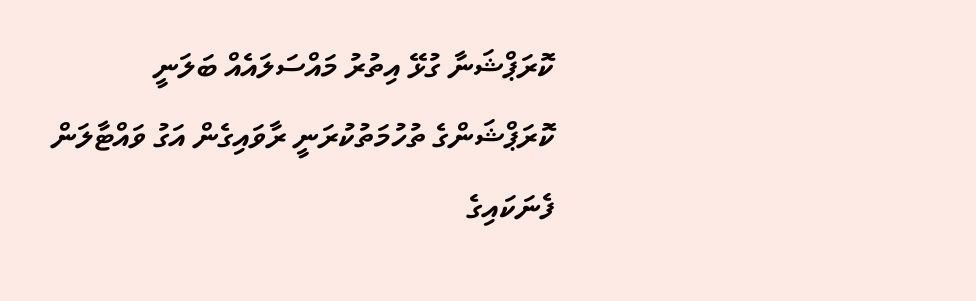ކޮރަޕްޝަނާ ގުޅޭ އިތުރު މައްސަލައެއް ބަލަނީ
ކޮރަޕްޝަންގެ ތުހުމަތުކުރަނީ ރާވައިގެން އަގު ވައްޓާލަން
ފެނަކައިގެ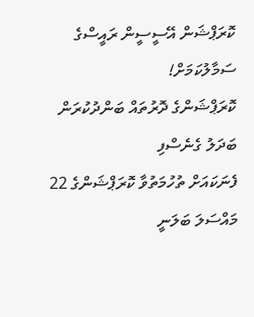ކޮރަޕްޝަން އޭސީސީން ރައީސްގެ ސަމާލުކަމަށް!
ކޮރަޕްޝަންގެ ދޮރުތައް ބަންދުކުރަން ބަދަލު ގެނެސްފި
ފެނަކައަށް ތުހުމަތުވާ ކޮރަޕްޝަންގެ 22 މައްސަލަ ބަލަނީ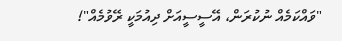"ވައްކަމެއް ނުކުރަން، އޭސީސީއަށް ދިއުމަކީ ރޭވުމެއް"!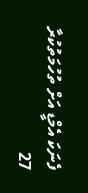ފެނަކަ އެމްޑީ އަށް ތުހުމަތުކުރާ 27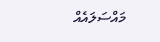މައްސަލައެއް